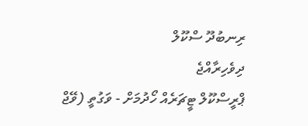ރިނބުދޫ ސްކޫލް
ދިވެހިރާއްޖެ
ޕްރީސްކޫލް ޓީޗަރެއް ހޯދުމަށް - ވަގުތީ (ވޭޖް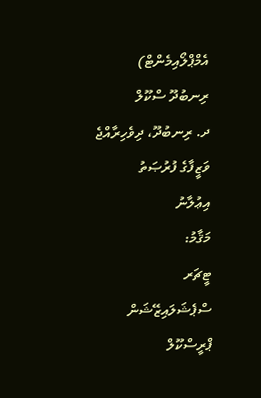އެމްޕްލޯއިމެންޓް)
ރިނބުދޫ ސްކޫލް
ދ. ރިނބުދޫ، ދިވެހިރާއްޖެ
ވަޒީފާގެ ފުރުޞަތު
އިޢުލާނު
މަޤާމު:
ޓީޗަރ
ސްޕެޝަލައިޒޭޝަން
ޕްރީސްކޫލް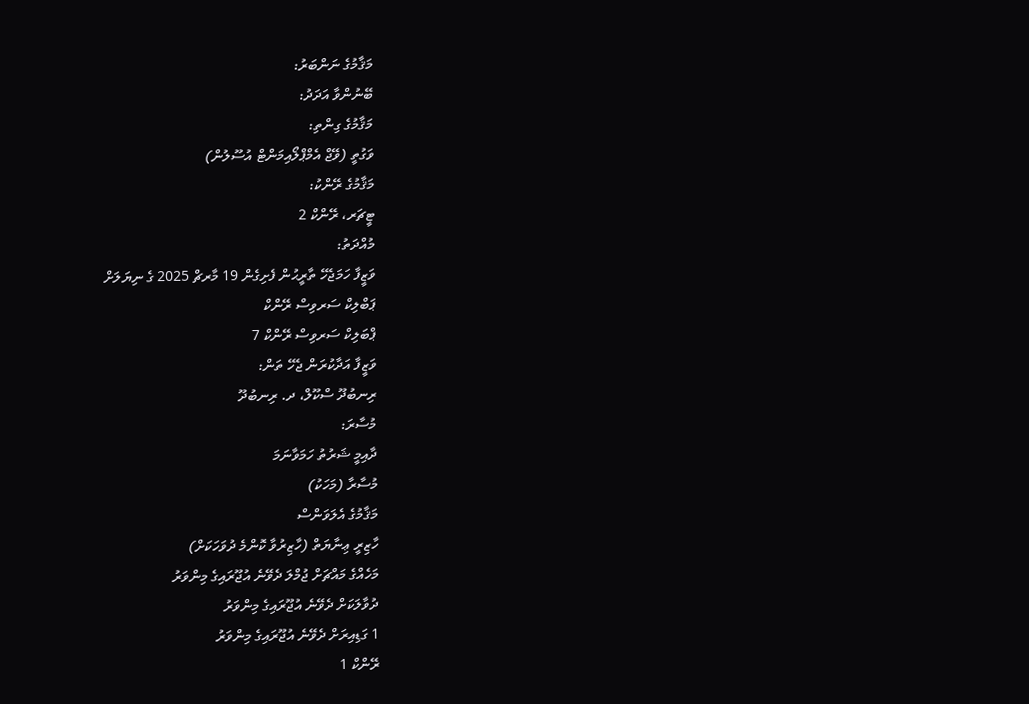މަޤާމުގެ ނަންބަރު:
ބޭނުންވާ އަދަދު:
މަޤާމުގެ ގިންތި:
ވަގުތީ (ވޭޖް އެމްޕްލޯއިމަންޓް އުސޫލުން)
މަޤާމުގެ ރޭންކު:
ޓީޗަރ، ރޭންކް 2
މުއްދަތު:
ވަޒީފާ ހަމަޖެހޭ ތާރީޙުން ފެށިގެން 19 މާރޗް 2025 ގެ ނިޔަލަށް
ޕަބްލިކް ސަރވިސް ރޭންކް
ޕްބަލިކް ސަރވިސް ރޭންކް 7
ވަޒީފާ އަދާކުރަން ޖެހޭ ތަން:
ރިނބުދޫ ސްކޫލް، ދ. ރިނބުދޫ
މުސާރަ:
ދާއިމީ ޝަރުތު ހަމަވާނަމަ
މުސާރާ (މަހަކު)
މަޤާމުގެ އެލަވަންސް
ހާޒިރީ ޢިނާޔަތް (ހާޒިރުވާ ކޮންމެ ދުވަހަކަށް)
މަހެއްގެ މައްޗަށް ޖުމްލަ ދެވޭނެ އުޖޫރައިގެ މިންވަރު
ދުވާލަކަށް ދެވޭނެ އުޖޫރައިގެ މިންވަރު
1 ގަޑިއިރަށް ދެވޭނެ އުޖޫރައިގެ މިންވަރު
ރޭންކް 1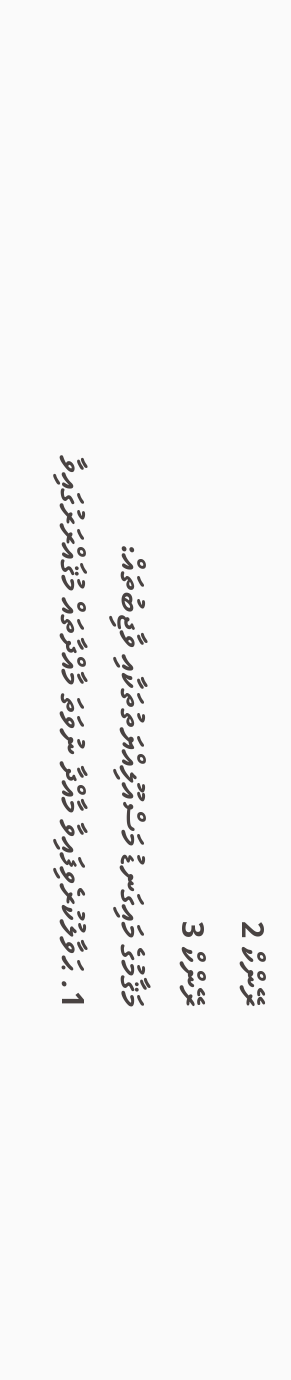ރޭންކް 2
ރޭންކް 3
މަޤާމުގެ މައިގަނޑު މަސްއޫލިއްޔަތުތަކާއި ވާޖިބުތައް:
1. ޙަވާލުކުރެވިފައިވާ މާއްދާ ނުވަތަ މާއްދާތައް މުޤައްރަރުގައިވާ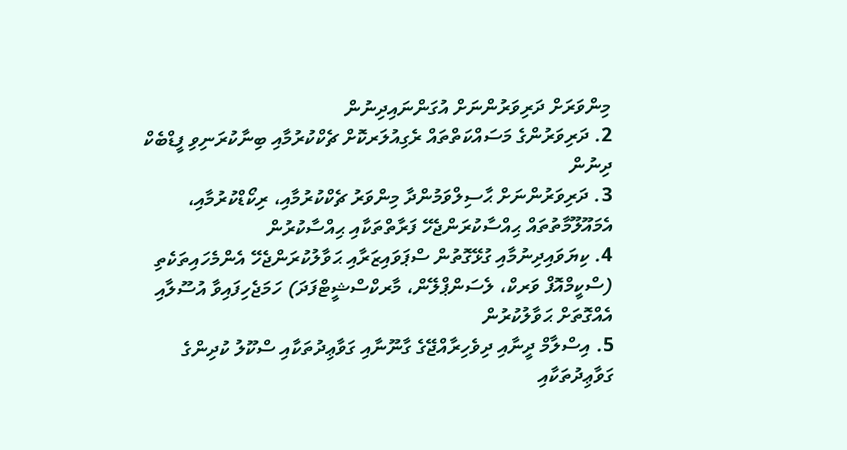މިންވަރަށް ދަރިވަރުންނަށް އުގަންނައިދިނުން
2. ދަރިވަރުންގެ މަސައްކަތްތައް ރެގިއުލަރކޮށް ޗެކްކުރުމާއި ބިނާކުރަނިވި ފީޑްބެކް ދިނުން
3. ދަރިވަރުންނަށް ޙާސިލްވަމުންދާ މިންވަރު ޗެކްކުރުމާއި، ރިކޯޑްކުރުމާއި، އެމައޫލޫމާތުތައް ޙިއްސާކުރަންޖެހޭ ފަރާތްތަކާއި ޙިއްސާކުރުން
4. ކިޔަވައިދިނުމާއި ގުޅޭގޮތުން ސްޕަވައިޒަރާއި ޙަވާލުކުރަންޖެހޭ އެންމެހައިތަކެތި (ސްކީމްއޮފް ވަރކް، ލެސަންޕްލޭން، މާރކްސްޝީޓްފަދަ) ހަމަޖެހިފައިވާ އުސޫލާއި އެއްގޮތަށް ޙަވާލުކުރުން
5. އިސްލާމް ދީނާއި ދިވެހިރާއްޖޭގެ ގާނޫނާއި ގަވާޢިދުތަކާއި ސްކޫލު ކުދިންގެ ގަވާޢިދުތަކާއި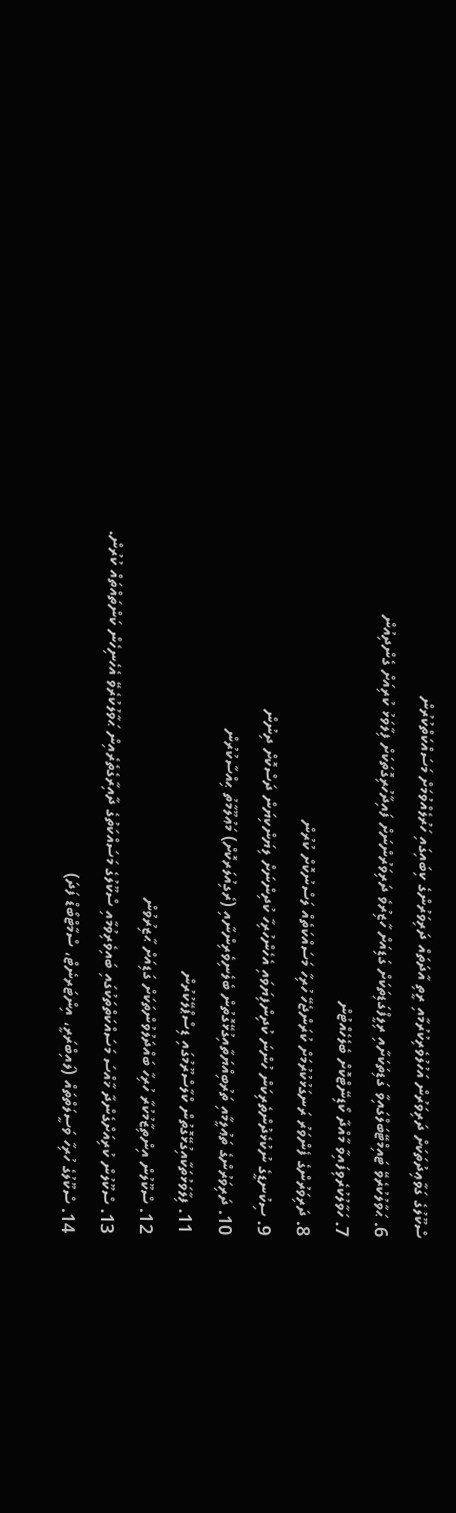ސްކޫލުގެ ގަވާޢިދުތަކަށް ދަރިވަރުން އަހުލުވެރިކުރުމާއި ރީތި އާދަތައް ދަރިވަރުންގެ ކިބައިގައި ހަރުލެއްވުމަށް މަސައްކަތްކުރުން
6. ޙަވާލުކުރެވޭ ޓައިމްޓޭބަލްގައިވާ ގަޑިތަކަށާއި ރިލީފްގަޑިތަކަށް ގަޑިއަށް ހާޒިރުވެ ދަރިވަރުންނަށް ފައިދާހުރިގޮތަކަށް ފިލާވަޅު ކުރިއަށް ގެންދިއުން
7. ހަވާލުކުރެވިފައިވާ މާއްދާ ކޯޑިނޭޓްކޮށް ބެލެހެއްޓުން
8. ދަރިވަރުންގެ ފެންވަރު ރަނގަޅުކުރުމަށް ކުރަންޖެހޭ ހުރިހާ މަސައްކަތެއް ލަސްނުކޮށް ކުރުން
9. ސިކުނޑީގެ ނުކުޅެދުންތެރިކަން ހުންނަ ކުދިންފިޔަވައި އެހެންހުރިހާ ކުދިންނަށް ލިޔަންކިޔަން ދަސްކޮށް ދިނުން
10. ދަރިވަރުންގެ ތަޢުލީމާއި ތަރުބިއްޔަތާއިގުޅޭގޮތުން ބެލެނިވެރިންނާއި (ރެގިއުލަރކޮށް) މަޢުލޫމާތު ޙިއްސާކުރުން
11. ފިލާވަޅުތަކާއިގުޅޭގޮތުން ކްލާސްރޫމުގައި ޑިސްޕްލޭކުރުން
12. ސްކޫލުން އިންތިޒާމުކުރާ ހުރިހާ ބައްދަލުވުންތަކަށް ގަޑިއަށް ޙާޒިރުވުން
13. ސްކޫލުން ކުރިއަށްގެންދާ ޚާއްސަ މަސައްކަތްތަކުގައި ބައިވެރިވުމާއި ސްކޫލުގެ މަސައްކަތުގެ ދާއިރާގެތެރެއިން ޙަވާލުކުރެވޭ އެހެނިހެން ކަންތައްތައް ކުރުން.
14. ސްކޫލުގެ ހުރިހާ ވަސީލަތްތައް (ލައިބްރަރީ، އިންޓަރނެޓް، ސްމާޓްބޯޑް ފަދަ)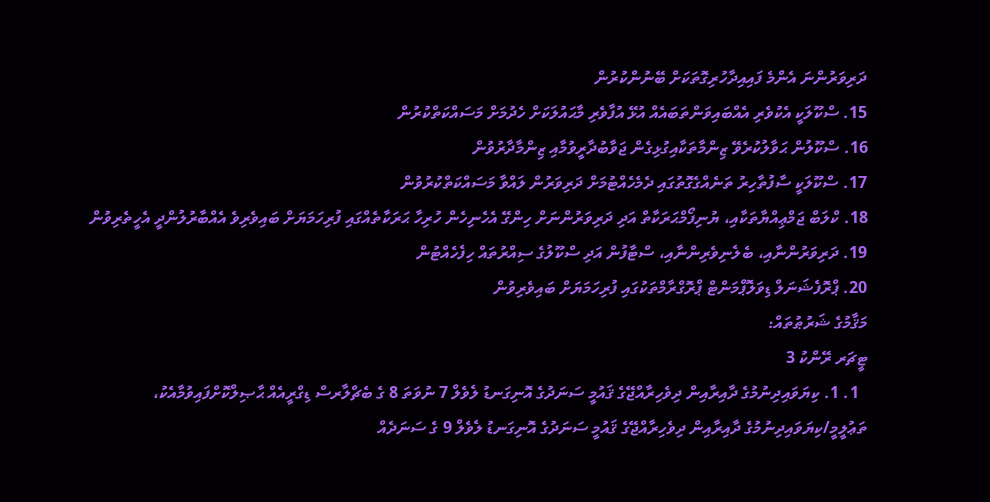ދަރިވަރުންނަ އެންމެ ފައިއިދާހުރިގޮތަކަށް ބޭނުންކުރުން
15. ސްކޫލަކީ އެކުވެރި އެއްބައިވަންތަބައެއް އުޅޭ އުފާވެރި މާޙައުލަކަށް ހެދުމަށް މަސައްކަތްކުރުން
16. ސްކޫލުން ޙަވާލުކުރެވޭ ޒިންމާތަކާއިގުޅިގެން ޖަވާބުދާރީވުމާއި ޒިންމާދާރުވުން
17. ސްކޫލަކީ ސާފުތާހިރު ތަނެއްގެގޮތުގައި ދެމެހެއްޓުމަށް ދަރިވަރުން ލައްވާ މަސައްކަތްކުރުވުން
18. ކްލަބް ޖަމްޢިއްޔާތަކާއި، ޔުނިފޯމްޙަރަކާތް އަދި ދަރިވަރުންނަށް ހިންގޭ އެހެނިހެން ހުރިހާ ޙަރަކާތެއްގައި ފުރިހަމަޔަށް ބައިވެރިވެ އެއްބާރުލުންދީ އެހީތެރިވުން
19. ދަރިވަރުންނާއި، ބެލެނިވެރިންނާއި، ސްޓާފުން އަދި ސްކޫލުގެ ސިއްރުތައް ހިފެހެއްޓުން
20. ޕްރޮފެޝަނަލް ޑިވަލޮޕްމަންޓް ޕްރޮގްރާމްތަކުގައި ފުރިހަމަޔަށް ބައިވެރިވުން
މަޤާމުގެ ޝަރުޠުތައް:
ޓީޗަރ ރޭންކު 3
  1. 1. ކިޔަވައިދިނުމުގެ ދާއިރާއިން ދިވެހިރާއްޖޭގެ ޤައުމީ ސަނަދުގެ އޮނިގަނޑު ލެވެލް 7 ނުވަތަ 8 ގެ ބެޗްލާރސް ޑިގްރީއެއް ޙާޞިލްކޮށްފައިވުމާއެކު، ތަޢުލީމީ/ކިޔަވައިދިނުމުގެ ދާއިރާއިން ދިވެހިރާއްޖޭގެ ޤައުމީ ސަނަދުގެ އޮނިގަނޑު ލެވެލް 9 ގެ ސަނަދެއް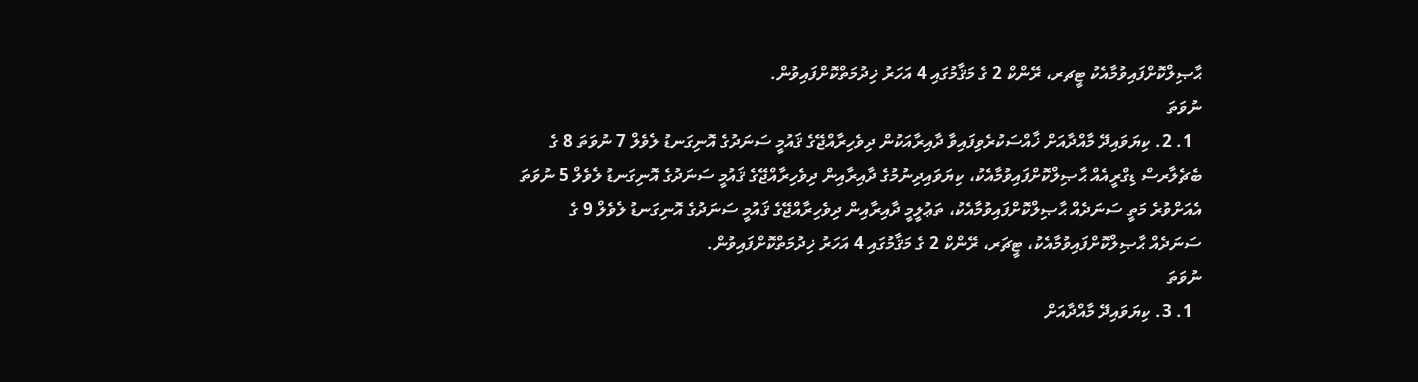ޙާޞިލްކޮށްފައިވުމާއެކު ޓީޗރ، ރޭންކް 2 ގެ މަޤާމުގައި 4 އަހަރު ޚިދުމަތްކޮށްފައިވުން.
ނުވަތަ
  1. 2. ކިޔަވައިދޭ މާއްދާއަށް ޚާއްސަކުރެވިފައިވާ ދާއިރާއަކުން ދިވެހިރާއްޖޭގެ ޤައުމީ ސަނަދުގެ އޮނިގަނޑު ލެވެލް 7 ނުވަތަ 8 ގެ ބެޗެލާރސް ޑިގްރީއެއް ޙާޞިލްކޮށްފައިވުމާއެކު، ކިޔަވައިދިނުމުގެ ދާއިރާއިން ދިވެހިރާއްޖޭގެ ޤައުމީ ސަނަދުގެ އޮނިގަނޑު ލެވެލް 5 ނުވަތަ އެއަށްވުރެ މަތީ ސަނަދެއް ޙާޞިލްކޮށްފައިވުމާއެކު، ތަޢުލީމީ ދާއިރާއިން ދިވެހިރާއްޖޭގެ ޤައުމީ ސަނަދުގެ އޮނިގަނޑު ލެވެލް 9 ގެ ސަނަދެއް ޙާޞިލްކޮށްފައިވުމާއެކު، ޓީޗަރ، ރޭންކް 2 ގެ މަޤާމުގައި 4 އަހަރު ޚިދުމަތްކޮށްފައިވުން.
ނުވަތަ
  1. 3. ކިޔަވައިދޭ މާއްދާއަށް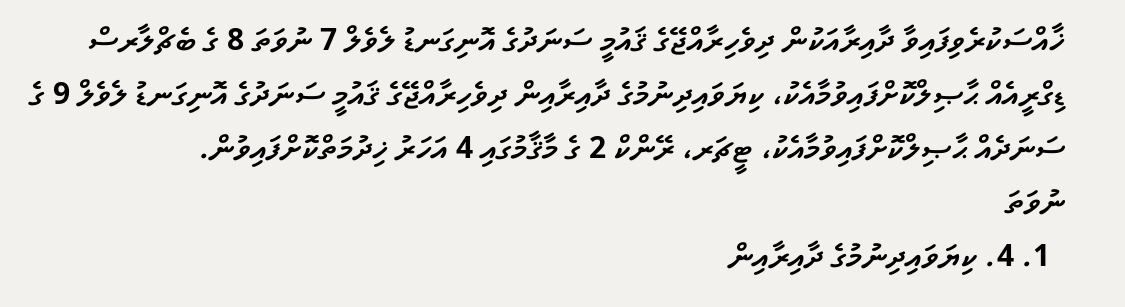ޚާއްސަކުރެވިފައިވާ ދާއިރާއަކުން ދިވެހިރާއްޖޭގެ ޤައުމީ ސަނަދުގެ އޮނިގަނޑު ލެވެލް 7 ނުވަތަ 8 ގެ ބެޗްލާރސް ޑިގްރީއެއް ޙާޞިލްކޮށްފައިވުމާއެކު، ކިޔަވައިދިނުމުގެ ދާއިރާއިން ދިވެހިރާއްޖޭގެ ޤައުމީ ސަނަދުގެ އޮނިގަނޑު ލެވެލް 9 ގެ ސަނަދެއް ޙާޞިލްކޮށްފައިވުމާއެކު، ޓީޗަރ، ރޭންކް 2 ގެ މާޤާމުގައި 4 އަހަރު ޚިދުމަތްކޮށްފައިވުން.
ނުވަތަ
  1. 4. ކިޔަވައިދިނުމުގެ ދާއިރާއިން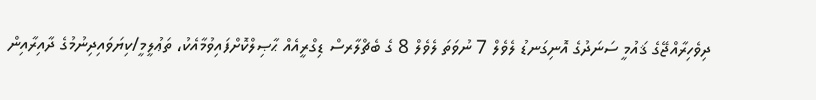ދިވެހިރާއްޖޭގެ ޤައުމީ ސަނަދުގެ އޮނިގަނޑު ލެވެލް 7 ނުވަތަ ލެވެލް 8 ގެ ބެޗްލާރސް ޑިގްރީއެއް ޙާޞިލްކޮށްފައިވުމާއެކު، ތަޢުލީމީ/ކިޔަވައިދިނުމުގެ ދާއިރާއިން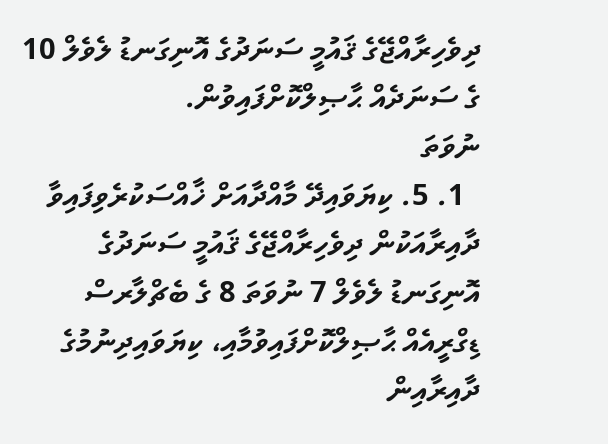ދިވެހިރާއްޖޭގެ ޤައުމީ ސަނަދުގެ އޮނިގަނޑު ލެވެލް 10 ގެ ސަނަދެއް ޙާޞިލްކޮށްފައިވުން.
ނުވަތަ
  1. 5. ކިޔަވައިދޭ މާއްދާއަށް ޚާއްސަކުރެވިފައިވާ ދާއިރާއަކުން ދިވެހިރާއްޖޭގެ ޤައުމީ ސަނަދުގެ އޮނިގަނޑު ލެވެލް 7 ނުވަތަ 8 ގެ ބެޗްލާރސް ޑިގްރީއެއް ޙާޞިލްކޮށްފައިވުމާއި، ކިޔަވައިދިނުމުގެ ދާއިރާއިން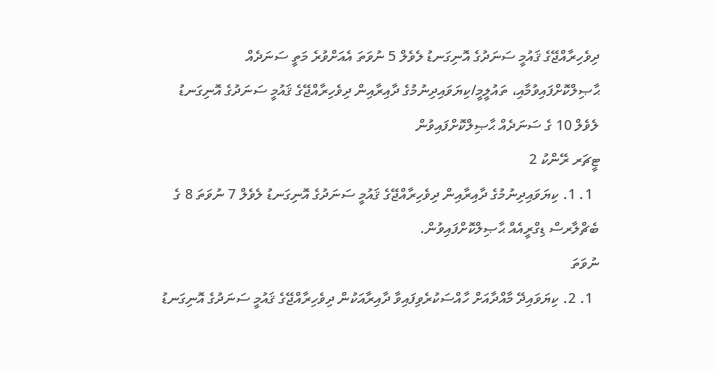ދިވެހިރާއްޖޭގެ ޤައުމީ ސަނަދުގެ އޮނިގަނޑު ލެވެލް 5 ނުވަތަ އެއަށްވުރެ މަތީ ސަނަދެއް ޙާޞިލްކޮށްފައިވުމާއި، ތައުލީމީ/ކިޔަވައިދިނުމުގެ ދާއިރާއިން ދިވެހިރާއްޖޭގެ ޤައުމީ ސަނަދުގެ އޮނިގަނޑު ލެވެލް 10 ގެ ސަނަދެއް ޙާޞިލްކޮށްފައިވުން
ޓީޗަރ ރޭންކު 2
  1. 1. ކިޔަވައިދިނުމުގެ ދާއިރާއިން ދިވެހިރާއްޖޭގެ ޤައުމީ ސަނަދުގެ އޮނިގަނޑު ލެވެލް 7 ނުވަތަ 8 ގެ ބެޗްލާރސް ޑިގްރީއެއް ޙާޞިލްކޮށްފައިވުން.
ނުވަތަ
  1. 2. ކިޔަވައިދޭ މާއްދާއަށް ހާއްސަކުރެވިފައިވާ ދާއިރާއަކުން ދިވެހިރާއްޖޭގެ ޤައުމީ ސަނަދުގެ އޮނިގަނޑު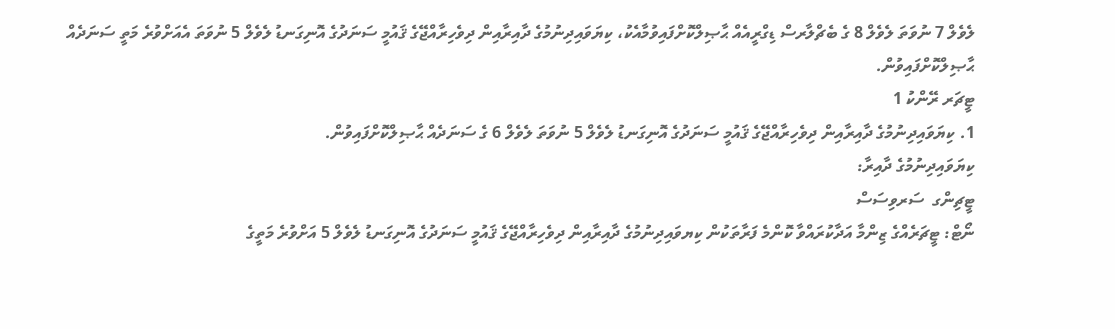ލެވެލް 7 ނުވަތަ ލެވެލް 8 ގެ ބެޗްލާރސް ޑިގްރީއެއް ޙާޞިލްކޮށްފައިވުމާއެކު، ކިޔަވައިދިނުމުގެ ދާއިރާއިން ދިވެހިރާއްޖޭގެ ޤައުމީ ސަނަދުގެ އޮނިގަނޑު ލެވެލް 5 ނުވަތަ އެއަށްވުރެ މަތީ ސަނަދެއް ޙާޞިލްކޮށްފައިވުން.
ޓީޗަރ ރޭންކު 1
1. ކިޔަވައިދިނުމުގެ ދާއިރާއިން ދިވެހިރާއްޖޭގެ ޤައުމީ ސަނަދުގެ އޮނިގަނޑު ލެވެލް 5 ނުވަތަ ލެވެލް 6 ގެ ސަނަދެއް ޙާޞިލްކޮށްފައިވުން.
ކިޔަވައިދިނުމުގެ ދާއިރާ:
ޓީޗިންގ  ސަރވިސަސް
ނޯޓް: ޓީޗަރެއްގެ ޒިންމާ އަދާކުރައްވާ ކޮންމެ ފަރާތަކުން ކިޔވައިދިނުމުގެ ދާއިރާއިން ދިވެހިރާއްޖޭގެ ޤައުމީ ސަނަދުގެ އޮނިގަނޑު ލެވެލް 5 އަށްވުރެ މަތީގެ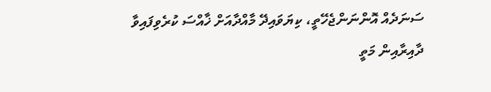ސަނަދެއް އޮންނަންޖެހޭތީ، ކިޔަވައިދޭ މާއްދާއަށް ޚާއްސަ ކުރެވިފައިވާ ދާއިރާއިން މަތީ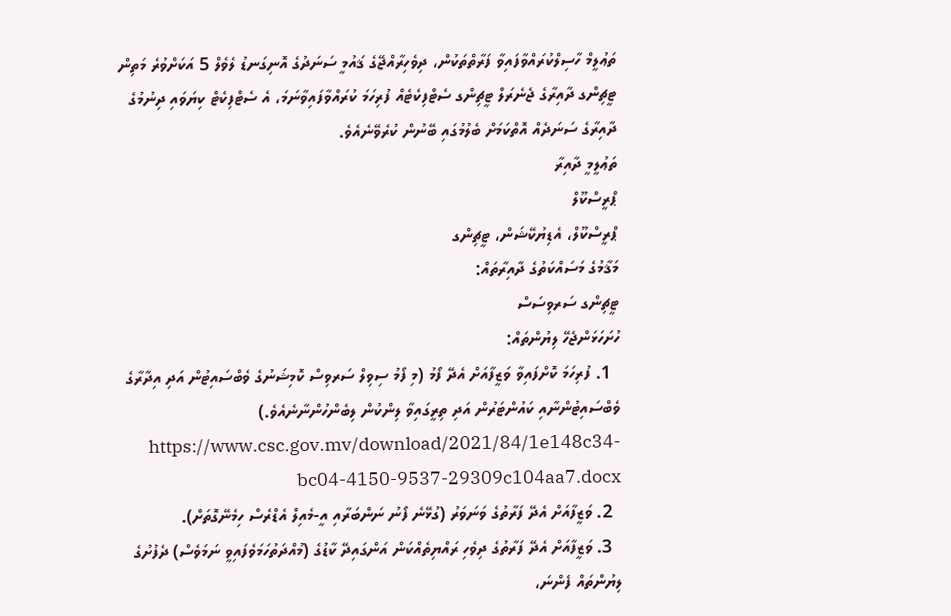ތަޢުލީމް ހާސިލްކުރައްވާފައިވާ ފަރާތްތަކުން، ދިވެހިރާއްޖޭގެ ޤައުމީ ސަނަދުގެ އޮނިގަނޑު ލެވެލް 5 އަކަށްވުރެ މަތިން ޓީޗިންގ ދާއިރާގެ ޖެނެރަލް ޓީޗިންގ ސެޓްފިކެޓެއް ފުރިހަމަ ކުރައްވާފައިވާނަމަ، އެ ސެޓްފިކެޓް ކިޔަވައި ދިނުމުގެ ދާއިރާގެ ސަނަދެއް އޮތްކަމަށް ބެލުމުގައި ބޭނުން ކުރެވޭނެއެވެ.
ތަޢުލީމީ ދާއިރާ
ޕްރީސްކޫލް
ޕްރީސްކޫލް، އެޑިޔުކޭޝަން، ޓީޗިންގ
މަޤާމުގެ މަސައްކަތުގެ ދާއިރާތައް:
ޓީޗިންގ ސަރވިސަސް
ހުށަހަޅަންޖެހޭ ލިޔުންތައް:
  1. ފުރިހަމަ ކޮށްފައިވާ ވަޒީފާއަށް އެދޭ ފޯމު (މި ފޯމު ސިވިލް ސަރވިސް ކޮމިޝަނުގެ ވެބްސައިޓުން އަދި އިދާރާގެ ވެބްސައިޓުންނާއި ކައުންޓަރުން އަދި ތިރީގައިވާ ލިންކުން ލިބެންހުންނާނެއެވެ.)  https://www.csc.gov.mv/download/2021/84/1e148c34-bc04-4150-9537-29309c104aa7.docx
  2. ވަޒީފާއަށް އެދޭ ފަރާތުގެ ވަނަވަރު (ގުޅޭނެ ފޯނު ނަންބަރާއި އީ-މެއިލް އެޑްރެސް ހިމެނޭގޮތަށް).
  3. ވަޒީފާއަށް އެދޭ ފަރާތުގެ ދިވެހި ރައްޔިތެއްކަން އަންގައިދޭ ކާޑުގެ (މުއްދަތުހަމަވެފައިވީ ނަމަވެސް) ދެފުށުގެ ލިޔުންތައް ފެންނަ،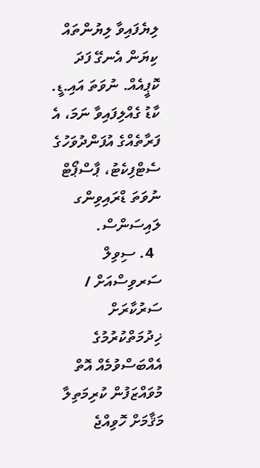ލިޔެފައިވާ ލިޔުންތައް ކިޔަން އެނގޭ ފަދަ ކޮޕީއެއް. ނުވަތަ އައި.ޑީ. ކާޑު ގެއްލިފައިވާ ނަމަ، އެ ފަރާތެއްގެ އުފަންދުވަހުގެ ސެޓްފިކެޓު، ޕާސްޕޯޓް ނުވަތަ ޑްރައިވިންގ ލައިސަންސް.
  4. ސިވިލް ސަރވިސްއަށް / ސަރުކާރަށް ޚިދުމަތްކުރުމުގެ އެއްބަސްވުމެއް އޮތް މުވައްޒަފުން ކުރިމަތިލާ މަޤާމަށް ހޮވިއްޖެ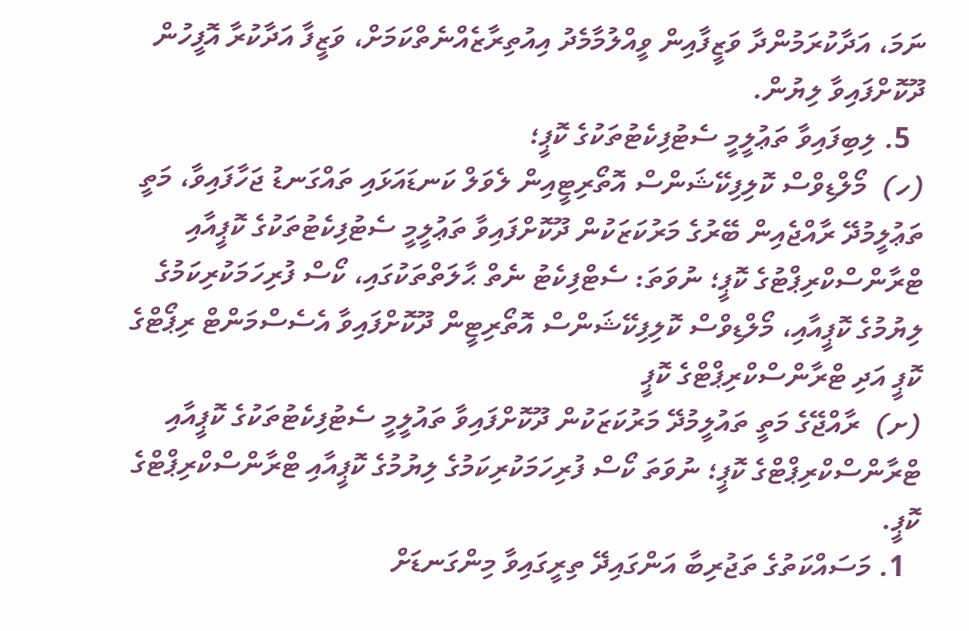ނަމަ، އަދާކުރަމުންދާ ވަޒީފާއިން ވީއްލުމާމެދު އިއުތިރާޒެއްނެތްކަމަށް، ވަޒީފާ އަދާކުރާ އޮފީހުން ދޫކޮށްފައިވާ ލިޔުން.
  5. ލިބިފައިވާ ތަޢުލީމީ ސެޓުފިކެޓުތަކުގެ ކޮޕީ؛
(ހ)  މޯލްޑިވްސް ކޮލިފިކޭޝަންސް އޮތޯރިޓީއިން ލެވަލް ކަނޑައަޅައި ތައްގަނޑު ޖަހާފައިވާ، މަތީ ތަޢުލީމުދޭ ރާއްޖެއިން ބޭރުގެ މަރުކަޒަކުން ދޫކޮށްފައިވާ ތަޢުލީމީ ސެޓުފިކެޓުތަކުގެ ކޮޕީއާއި ޓްރާންސްކްރިޕްޓުގެ ކޮޕީ؛ ނުވަތަ: ސެޓްފިކެޓު ނެތް ޙާލަތްތަކުގައި، ކޯސް ފުރިހަމަކުރިކަމުގެ ލިޔުމުގެ ކޮޕީއާއި، މޯލްޑިވްސް ކޮލިފިކޭޝަންސް އޮތޯރިޓީން ދޫކޮށްފައިވާ އެސެސްމަންޓް ރިޕޯޓްގެ ކޮޕީ އަދި ޓްރާންސްކްރިޕްޓްގެ ކޮޕީ
(ށ)  ރާއްޖޭގެ މަތީ ތައުލީމުދޭ މަރުކަޒަކުން ދޫކޮށްފައިވާ ތައުލީމީ ސެޓުފިކެޓުތަކުގެ ކޮޕީއާއި ޓްރާންސްކްރިޕްޓްގެ ކޮޕީ؛ ނުވަތަ ކޯސް ފުރިހަމަކުރިކަމުގެ ލިޔުމުގެ ކޮޕީއާއި ޓްރާންސްކްރިޕްޓްގެ ކޮޕީ.
  1. މަސައްކަތުގެ ތަޖުރިބާ އަންގައިދޭ ތިރީގައިވާ މިންގަނޑަށް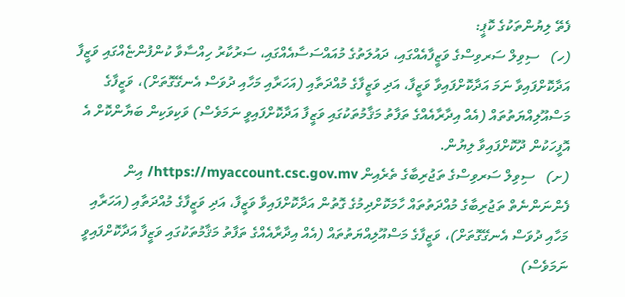ފެތޭ ލިޔުންތަކުގެ ކޮޕީ:
(ހ)   ސިވިލް ސަރވިސްގެ ވަޒީފާއެއްގައި، ދައުލަތުގެ މުއައްސަސާއެއްގައި، ސަރުކާރު ހިއްސާވާ ކުންފުންޏެއްގައި ވަޒީފާ އަދާކޮށްފައިވާ ނަމަ އަދާކޮށްފައިވާ ވަޒީފާ، އަދި ވަޒީފާގެ މުއްދަތާއި (އަހަރާއި މަހާއި ދުވަސް އެނގޭގޮތަށް)، ވަޒީފާގެ މަސްއޫލިއްޔަތުތައް (އެއް އިދާރާއެއްގެ ތަފާތު މަޤާމުތަކުގައި ވަޒީފާ އަދާކޮށްފައިވީ ނަމަވެސް) ވަކިވަކިން ބަޔާންކޮށް އެ އޮފީހަކުން ދޫކޮށްފައިވާ ލިޔުން.
(ށ)   ސިވިލް ސަރވިސްގެ ތަޖުރިބާގެ ތެރެއިން https://myaccount.csc.gov.mv/ އިން ފެންނަންނެތް ތަޖުރިބާގެ މުއްދަތުތައް ހާމަކޮށްދިމުގެ ގޮތުން އަދާކޮށްފައިވާ ވަޒީފާ، އަދި ވަޒީފާގެ މުއްދަތާއި (އަހަރާއި މަހާއި ދުވަސް އެނގޭގޮތަށް)، ވަޒީފާގެ މަސްއޫލިއްޔަތުތައް (އެއް އިދާރާއެއްގެ ތަފާތު މަޤާމުތަކުގައި ވަޒީފާ އަދާކޮށްފައިވީ ނަމަވެސް)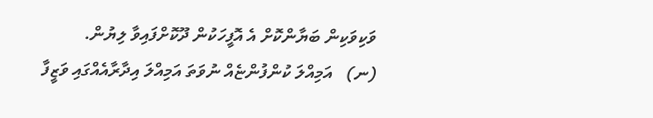ވަކިވަކިން ބަޔާންކޮށް އެ އޮފީހަކުން ދޫކޮށްފައިވާ ލިޔުން.
(ނ)   އަމިއްލަ ކުންފުންޏެއް ނުވަތަ އަމިއްލަ އިދާރާއެއްގައި ވަޒީފާ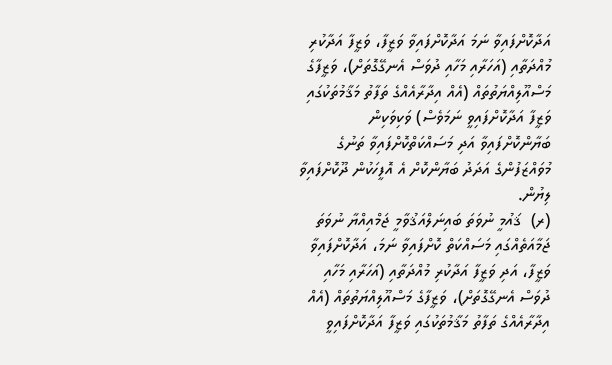އަދާކޮށްފައިވާ ނަމަ އަދާކޮށްފައިވާ ވަޒީފާ، ވަޒީފާ އަދާކުރި މުއްދަތާއި (އަހަރާއި މަހާއި ދުވަސް އެނގޭގޮތަށް)، ވަޒީފާގެ މަސްއޫލިއްޔަތުތައް (އެއް އިދާރާއެއްގެ ތަފާތު މަޤާމުތަކުގައި ވަޒީފާ އަދާކޮށްފައިވީ ނަމަވެސް) ވަކިވަކިން ބަޔާންކޮށްފައިވާ އަދި މަސައްކަތްކޮށްފައިވާ ތަނުގެ މުވައްޒަފުންގެ އަދަދު ބަޔާންކޮށް އެ އޮފީހަކުން ދޫކޮށްފައިވާ ލިޔުން.
(ރ)  ޤައުމީ ނުވަތަ ބައިނަލްއަޤުވާމީ ޖަމްއިއްޔާ ނުވަތަ ޖަމާއަތެއްގައި މަސައްކަތް ކޮށްފައިވާ ނަމަ، އަދާކޮށްފައިވާ ވަޒީފާ، އަދި ވަޒީފާ އަދާކުރި މުއްދަތާއި (އަހަރާއި މަހާއި ދުވަސް އެނގޭގޮތަށް)، ވަޒީފާގެ މަސްއޫލިއްޔަތުތައް (އެއް އިދާރާއެއްގެ ތަފާތު މަޤާމުތަކުގައި ވަޒީފާ އަދާކޮށްފައިވީ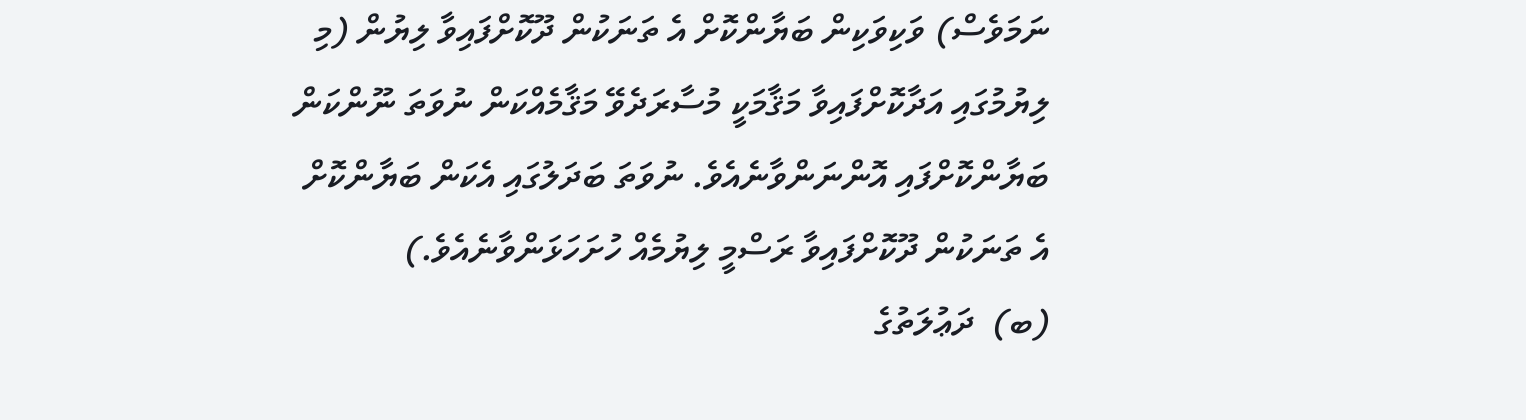ނަމަވެސް) ވަކިވަކިން ބަޔާންކޮށް އެ ތަނަކުން ދޫކޮށްފައިވާ ލިޔުން (މި ލިޔުމުގައި އަދާކޮށްފައިވާ މަޤާމަކީ މުސާރަދެވޭ މަޤާމެއްކަން ނުވަތަ ނޫންކަން ބަޔާންކޮށްފައި އޮންނަންވާނެއެވެ. ނުވަތަ ބަދަލުގައި އެކަން ބަޔާންކޮށް އެ ތަނަކުން ދޫކޮށްފައިވާ ރަސްމީ ލިޔުމެއް ހުށަހަޅަންވާނެއެވެ.)
(ބ)  ދަޢުލަތުގެ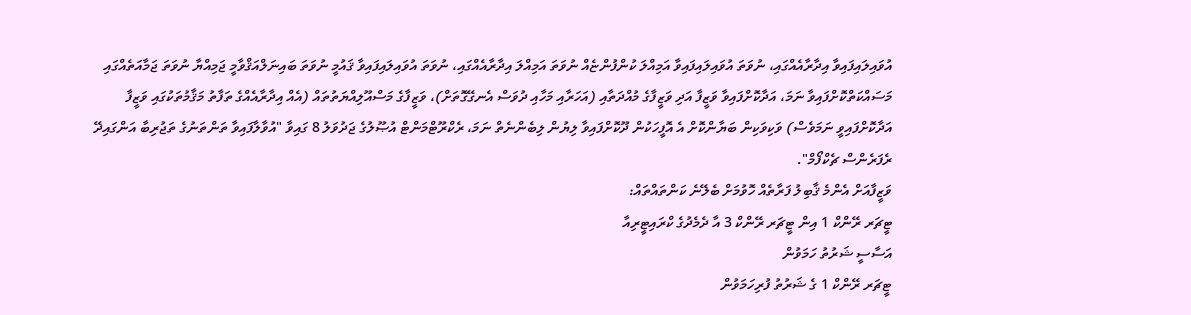އުވައިލައިފައިވާ އިދާރާއެއްގައި، ނުވަތަ އުވައިލައިފައިވާ އަމިއްލަ ކުންފުންޏެއް ނުވަތަ އަމިއްލަ އިދާރާއެއްގައި، ނުވަތަ އުވައިލައިފައިވާ ޤައުމީ ނުވަތަ ބައިނަލްއަޤްވާމީ ޖަމިއްޔާ ނުވަތަ ޖަމާއަތެއްގައި މަސައްކަތްކޮށްފައިވާ ނަމަ، އަދާކޮށްފައިވާ ވަޒީފާ އަދި ވަޒީފާގެ މުއްދަތާއި (އަހަރާއި މަހާއި ދުވަސް އެނގޭގޮތަށް)، ވަޒީފާގެ މަސްއޫލިއްޔަތުތައް (އެއް އިދާރާއެއްގެ ތަފާތު މަޤާމުތަކުގައި ވަޒީފާ އަދާކޮށްފައިވީ ނަމަވެސް) ވަކިވަކިން ބަޔާންކޮށް އެ އޮފީހަކުން ދޫކޮށްފައިވާ ލިޔުން ލިބެންނެތް ނަމަ، ރެކްރޫޓްމަންޓް އުޞޫލުގެ ޖަދުވަލު 8 ގައިވާ "އުވާލާފައިވާ ތަންތަނުގެ ތަޖުރިބާ އަންގައިދޭ ރެފަރެންސް ޗެކްފޯމް".
ވަޒީފާއަށް އެންމެ ޤާބިލު ފަރާތެއް ހޮވުމަށް ބެލޭނެ ކަންތައްތައް:
ޓީޗަރ ރޭންކް 1 އިން ޓީޗަރ ރޭންކް 3 އާ ދެމެދުގެ ކްރައިޓީރިއާ
އަސާސީ ޝަރުތު ހަމަވުން
ޓީޗަރ ރޭންކް 1 ގެ ޝަރުތު ފުރިހަމަވުން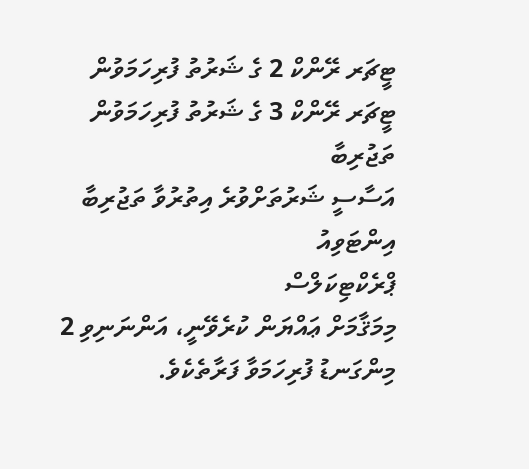ޓީޗަރ ރޭންކް 2 ގެ ޝަރުތު ފުރިހަމަވުން
ޓީޗަރ ރޭންކް 3 ގެ ޝަރުތު ފުރިހަމަވުން
ތަޖުރިބާ
އަސާސީ ޝަރުތަށްވުރެ އިތުރުވާ ތަޖުރިބާ
އިންޓަވިއު
ޕްރެކްޓިކަލްސް
މިމަޤާމަށް ޢައްޔަން ކުރެވޭނީ، އަންނަނިވި 2 މިންގަނޑު ފުރިހަމަވާ ފަރާތެކެވެ.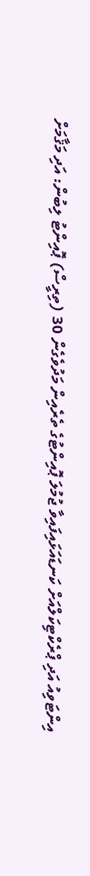އިންޓަވިއު އަދި ޕްރެކްޓިކަލްއަށް ކަނޑައަޅައިފައިވާ ޖުމުލަ ޕޮއިންޓުގެ ތެރެއިން މަދުވެގެން 30 (ތިރީސް) ޕޮއިންޓު ލިބުން: އަދި މަޤާމަށް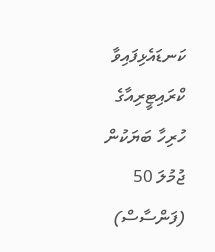ކަނޑައެޅިފައިވާ ކްރައިޓީރިއާގެ ހުރިހާ ބަޔަކުން ޖުމުލަ 50 (ފަންސާސް)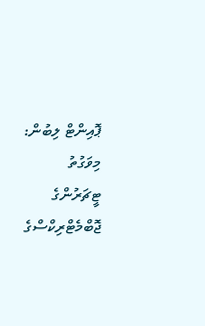ޕޮއިންޓް ލިބުން:
މިވަގުތު ޓީޗަރުންގެ ޖޮބްމެޓްރިކްސްގެ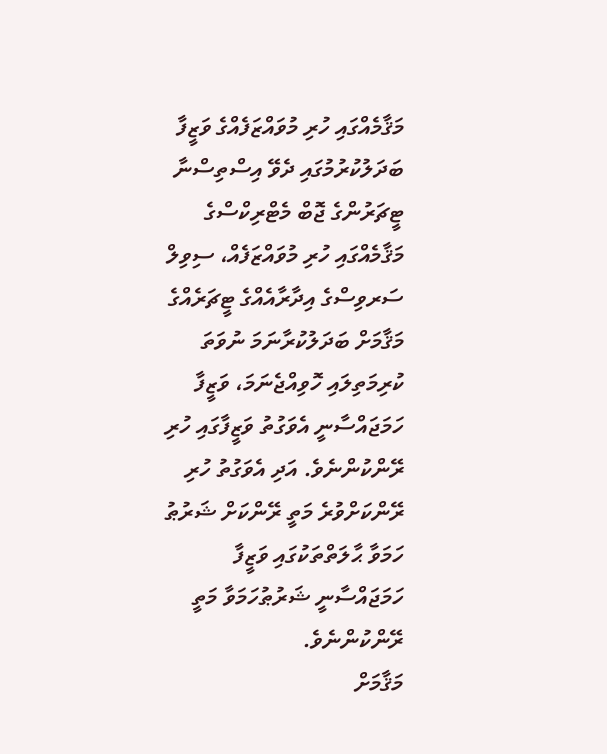މަޤާމެއްގައި ހުރި މުވައްޒަފެއްގެ ވަޒީފާ ބަދަލުކުރުމުގައި ދެވޭ އިސްތިސްނާ
ޓީޗަރުންގެ ޖޮބް މެޓްރިކްސްގެ މަޤާމެއްގައި ހުރި މުވައްޒަފެއް، ސިވިލް ސަރވިސްގެ އިދާރާއެއްގެ ޓީޗަރެއްގެ މަޤާމަށް ބަދަލުކުރާނަމަ ނުވަތަ ކުރިމަތިލައި ހޮވިއްޖެނަމަ، ވަޒީފާ ހަމަޖައްސާނީ އެވަގުތު ވަޒީފާގައި ހުރި ރޭންކުންނެވެ. އަދި އެވަގުތު ހުރި ރޭންކަށްވުރެ މަތީ ރޭންކަށް ޝަރުޠު ހަމަވާ ޙާލަތްތަކުގައި ވަޒީފާ ހަމަޖައްސާނީ ޝަރުޠުހަމަވާ މަތީ ރޭންކުންނެވެ.
މަޤާމަށް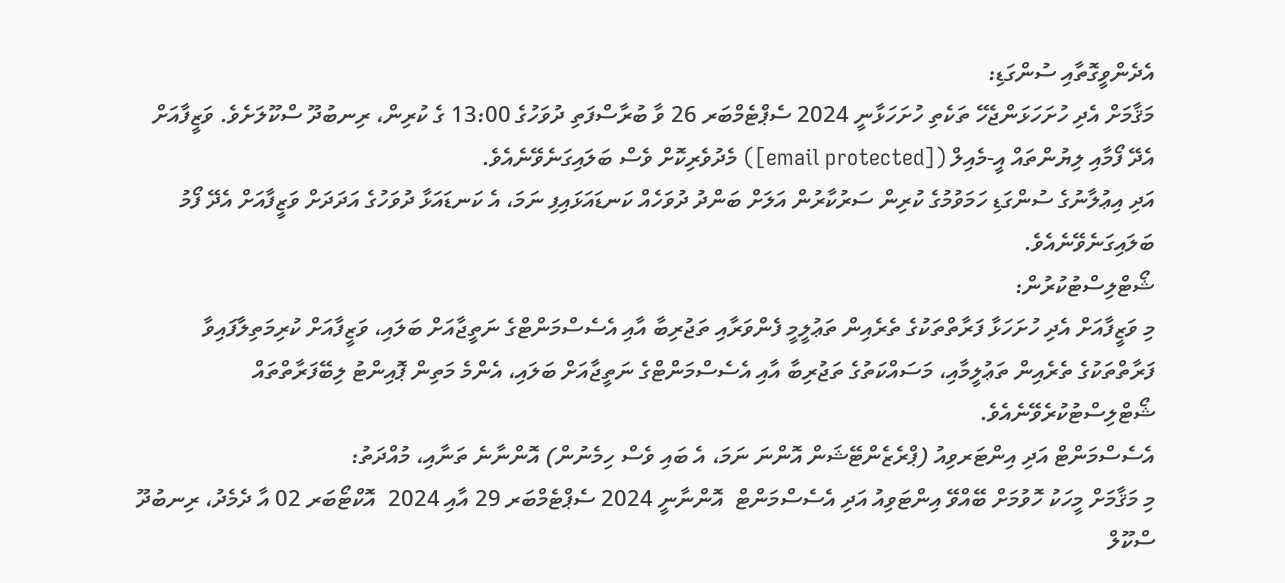އެދެންވީގޮތާއި ސުންގަޑި:
މަޤާމަށް އެދި ހުށަހަޅަންޖެހޭ ތަކެތި ހުށަހަޅާނީ 2024 ސެޕްޓެމްބަރ 26 ވާ ބުރާސްފަތި ދުވަހުގެ 13:00 ގެ ކުރިން، ރިނބުދޫ ސްކޫލަށެވެ. ވަޒީފާއަށް އެދޭ ފޯމާއި ލިޔުންތައް އީ-މެއިލް ([email protected]) މެދުވެރިކޮށް ވެސް ބަލައިގަނެވޭނެއެވެ.
އަދި އިޢުލާނުގެ ސުންގަޑި ހަމަވުމުގެ ކުރިން ސަރުކާރުން އަލަށް ބަންދު ދުވަހެއް ކަނޑައަޅައިފި ނަމަ، އެ ކަނޑައަޅާ ދުވަހުގެ އަދަދަށް ވަޒީފާއަށް އެދޭ ފޯމު ބަލައިގަނެވޭނެއެވެ.
ޝޯޓްލިސްޓުކުރުން:
މި ވަޒީފާއަށް އެދި ހުށަހަޅާ ފަރާތްތަކުގެ ތެރެއިން ތަޢުލީމީ ފެންވަރާއި ތަޖުރިބާ އާއި އެސެސްމަންޓްގެ ނަތީޖާއަށް ބަލައި، ވަޒީފާއަށް ކުރިމަތިލާފައިވާ ފަރާތްތަކުގެ ތެރެއިން ތަޢުލީމާއި، މަސައްކަތުގެ ތަޖުރިބާ އާއި އެސެސްމަންޓްގެ ނަތީޖާއަށް ބަލައި، އެންމެ މަތިން ޕޮއިންޓު ލިބޭފަރާތްތައް ޝޯޓްލިސްޓުކުރެވޭނެއެވެ.
އެސެސްމަންޓް އަދި އިންޓަރވިއު (ޕްރެޒެންޓޭޝަން އޮންނަ ނަމަ، އެ ބައި ވެސް ހިމެނުން) އޮންނާނެ ތަނާއި، މުއްދަތު:
މި މަޤާމަށް މީހަކު ހޮވުމަށް ބޭއްވޭ އިންޓަވިއު އަދި އެސެސްމަންޓް  އޮންނާނީ 2024 ސެޕްޓެމްބަރ 29 އާއި 2024  އޮކްޓޯބަރ 02 އާ ދެމެދު، ރިނބުދޫ ސްކޫލް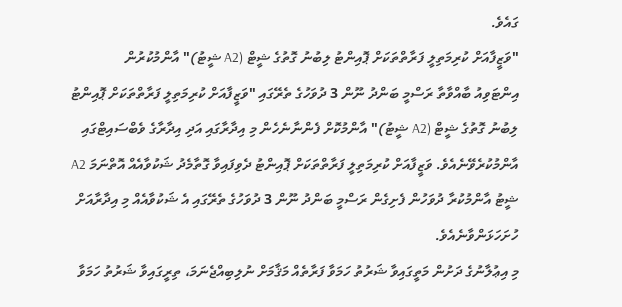ގައެވެ.
"ވަޒީފާއަށް ކުރިމަތިލީ ފަރާތްތަކަށް ޕޮއިންޓު ލިބުނު ގޮތުގެ ޝީޓް (A2 ޝީޓު)" އާންމުކުރުން
އިންޓަވިއު ބާއްވާތާ ރަސްމީ ބަންދު ނޫން 3 ދުވަހުގެ ތެރޭގައި "ވަޒީފާއަށް ކުރިމަތިލީ ފަރާތްތަކަށް ޕޮއިންޓު ލިބުނު ގޮތުގެ ޝީޓް (A2 ޝީޓު)" އާންމުކޮށް ފެންނާނެހެން މި އިދާރާގައި އަދި އިދާރާގެ ވެބްސައިޓްގައި އާންމުކުރެވޭނެއެވެ. ވަޒީފާއަށް ކުރިމަތިލީ ފަރާތްތަކަށް ޕޮއިންޓު ދެވިފައިވާ ގޮތާމެދު ޝަކުވާއެއް އޮތްނަމަ A2 ޝީޓު އާންމުކުރާ ދުވަހުން ފެށިގެން ރަސްމީ ބަންދު ނޫން 3 ދުވަހުގެ ތެރޭގައި އެ ޝަކުވާއެއް މި އިދާރާއަށް ހުށަހަޅަންވާނެއެވެ.
މި އިޢުލާނުގެ ދަށުން މަތީގައިވާ ޝަރުތު ހަމަވާ ފަރާތެއް މަޤާމަށް ނުލިބިއްޖެނަމަ، ތިރީގައިވާ ޝަރުތު ހަމަވާ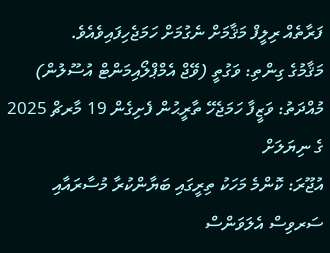ފަރާތެއް ރިލީފް މަޤާމަށް ނެގުމަށް ހަމަޖެހިފައިވެއެވެ.
މަޤާމުގެ ގިންތި: ވަގުތީ (ވޭޖް އެމްޕްލޯއިމަންޓް އުސޫލުން)
މުއްދަތު: ވަޒީފާ ހަމަޖެހޭ ތާރީޙުން ފެށިގެން 19 މާރޗް 2025 ގެ ނިޔަލަށް
އުޖޫރަ: ކޮންމެ މަހަކު ތިރީގައި ބަޔާންކުރާ މުސާރައާއި ސަރވިސް އެލަވަންސް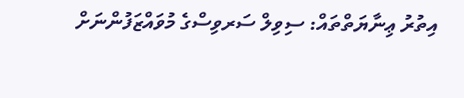އިތުރު ޢިނާޔަތްތައް: ސިވިލް ސަރވިސްގެ މުވައްޒަފުންނަށް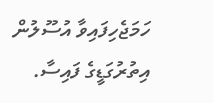ހަމަޖެހިފައިވާ އުސޫލުން އިތުރުގަޑީގެ ފައިސާ.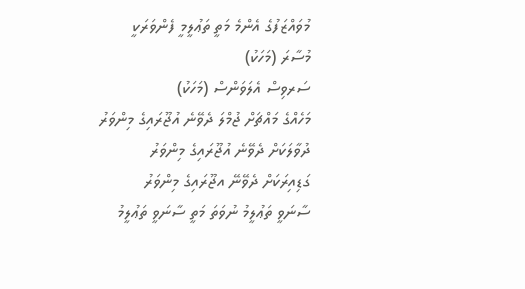މުވައްޒަފުގެ އެންމެ މަތީ ތަޢުލީމީ ފެންވަރަކީ
މުސާރަ (މަހަކު)
ސަރވިސް އެލަވަންސް (މަހަކު)
މަހެއްގެ މައްޗަށް ޖުމްލަ ދެވޭނެ އުޖޫރައިގެ މިންވަރު
ދުވާލަކަށް ދެވޭނެ އުޖޫރައިގެ މިންވަރު
ގަޑިއިރަކަށް ދެވޭނޭ އޖޫރައިގެ މިންވަރު
ސާނަވީ ތަޢުލީމު ނުވަތަ މަތީ ސާނަވީ ތަޢުލީމު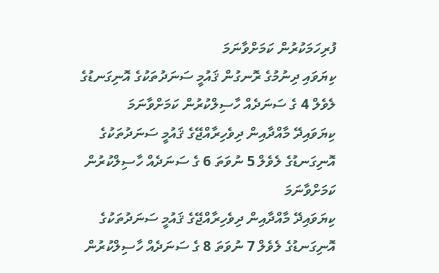ފުރިހަމަކުރުން ކަމަށްވާނަމަ
ކިޔަވައި ދިނުމުގެ ރޮނގުން ޤައުމީ ސަނަދުތަކުގެ އޮނިގަނޑުގެ ލެވެލް 4 ގެ ސަނަދެއް ހާސިލްކުރުން ކަމަށްވާނަމަ
ކިޔަވައިދޭ މާއްދާއިން ދިވެހިރާއްޖޭގެ ޤައުމީ ސަނަދުތަކުގެ އޮނިގަނޑުގެ ލެވެލް 5 ނުވަތަ 6 ގެ ސަނަދެއް ހާސިލްކުރުން ކަމަށްވާނަމަ
ކިޔަވައިދޭ މާއްދާއިން ދިވެހިރާއްޖޭގެ ޤައުމީ ސަނަދުތަކުގެ އޮނިގަނޑުގެ ލެވެލް 7 ނުވަތަ 8 ގެ ސަނަދެއް ހާސިލްކުރުން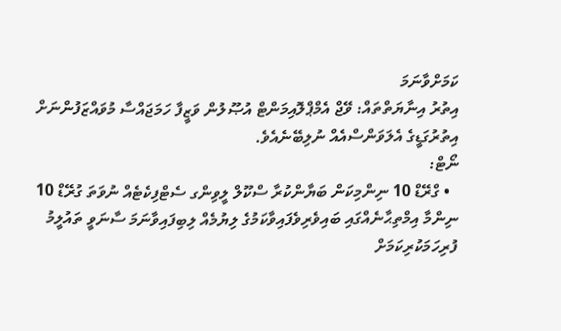ކަމަށްވާނަމަ
އިތުރު އިނާޔަތްތައް: ވޭޖް އެމްޕްލޮއިމަންޓް އުޞޫލުން ވަޒީފާ ހަމަޖައްސާ މުވައްޒަފުންނަށް އިތުރުގަޑީގެ އެލަވަންސްއެއް ނުލިބޭނެއެވެ.
ނޯޓް:
  • ގްރޭޑް 10 ނިންމިކަން ބަޔާންކުރާ ސްކޫލް ލީވިންގ ސެޓްފިކެޓެއް ނުވަތަ ގުރޭޑް 10 ނިންމާ އިމްތިޙާނެއްގައި ބައިވެރިވެފައިވާކަމުގެ ލިޔުމެއް ލިބިފައިވާނަމަ ސާނަވީ ތައުލީމު ފުރިހަމަކުރިކަމަށް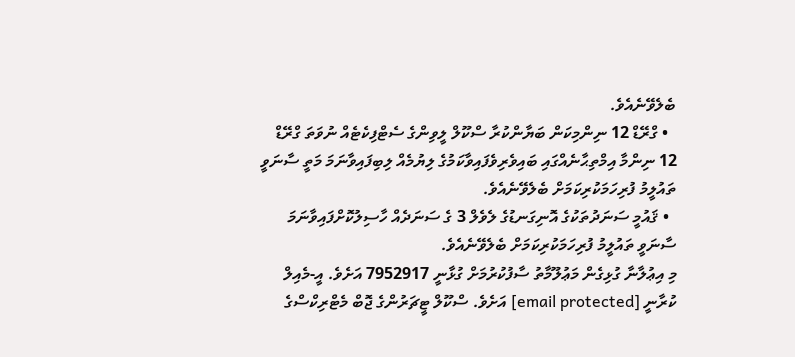ބެލެވޭނެއެވެ.
  • ގްރޭޑް 12 ނިންމިކަން ބަޔާންކުރާ ސްކޫލް ލީވިންގެ ސެޓްފިކެޓެއް ނުވަތަ ގްރޭޑް 12 ނިންމާ އިމްތިޙާނެއްގައި ބައިވެރިވެފައިވާކަމުގެ ލިޔުމެއް ލިބިފައިވާނަމަ މަތީ ސާނަވީ ތައުލީމު ފުރިހަމަކުރިކަމަށް ބެލެވޭނެއެވެ.
  • ޤައުމީ ސަނަދުތަކުގެ އޮނިގަނޑުގެ ލެވެލް 3 ގެ ސަނަދެއް ހާސިލުކޮށްފައިވާނަމަ ސާނަވީ ތައުލީމު ފުރިހަމަކުރިކަމަށް ބެލެވޭނެއެވެ.
މި އިޢުލާނާ ގުޅިގެން މަޢުލޫމާތު ސާފުކުރުމަށް ގުޅާނީ 7952917 އަށެވެ. އީ-މެއިލް ކުރާނީ [email protected] އަށެވެ. ސްކޫލް ޓީޗަރުންގެ ޖޮބް މެޓްރިކްސްގެ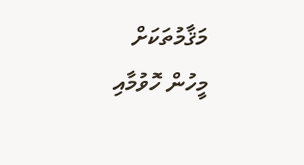މަޤާމުތަކަށް މީހުން ހޮވުމާއި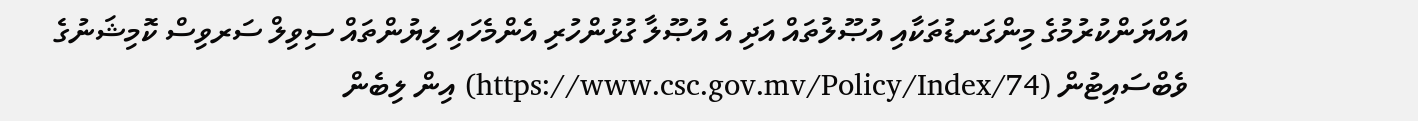އައްޔަންކުރުމުގެ މިންގަނޑުތަކާއި އުޞޫލުތައް އަދި އެ އުޞޫލާ ގުޅުންހުރި އެންމެހައި ލިޔުންތައް ސިވިލް ސަރވިސް ކޮމިޝަނުގެ ވެބްސައިޓުން (https://www.csc.gov.mv/Policy/Index/74) އިން ލިބެން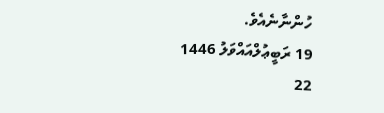ހުންނާނެއެވެ.
19 ރަބީޢުލްއައްވަލު 1446
22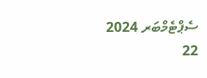ސެޕްޓެމްބަރ 2024
22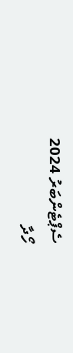ސެޕްޓެންބަރު 2024
ހޯދާ